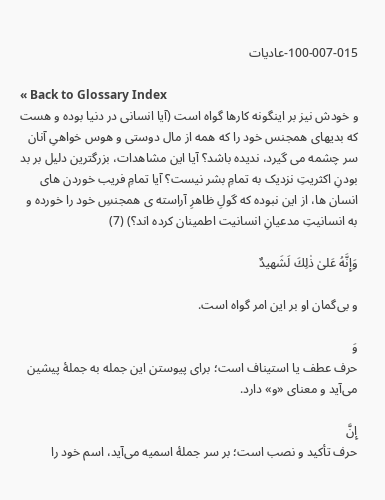100-007-015-عاديات

« Back to Glossary Index
و خودش نیز بر اینگونه کارها گواه است (آیا انسانی در دنیا بوده و هست که بدیهای همجنس خود را که همه از مال دوستی و هوس خواهیِ آنان سر چشمه می گیرد، ندیده باشد؟ آیا این مشاهدات، بزرگترین دلیل بر بد بودنِ اکثریتِ نزدیک به تمامِ بشر نیست؟ آیا تمامِ فریب خوردن های انسان ها، از این نبوده که گولِ ظاهرِ آراسته ی همجنسِ خود را خورده و به انسانیتِ مدعیانِ انسانیت اطمینان کرده اند؟) (7)

وَإِنَّهُ عَلىٰ ذٰلِكَ لَشَهيدٌ

و بی‌گمان او بر این امر گواه است.

وَ
حرف عطف یا استیناف است؛ برای پیوستن این جمله به جملهٔ پیشین می‌آید و معنای «و» دارد.

إِنَّ
حرف تأکید و نصب است؛ بر سر جملهٔ اسمیه می‌آید، اسم خود را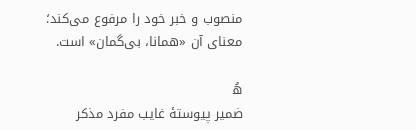منصوب و خبر خود را مرفوع می‌کند؛ معنای آن «همانا، بی‌گمان» است.

هُ
ضمیر پیوستهٔ غایب مفرد مذکر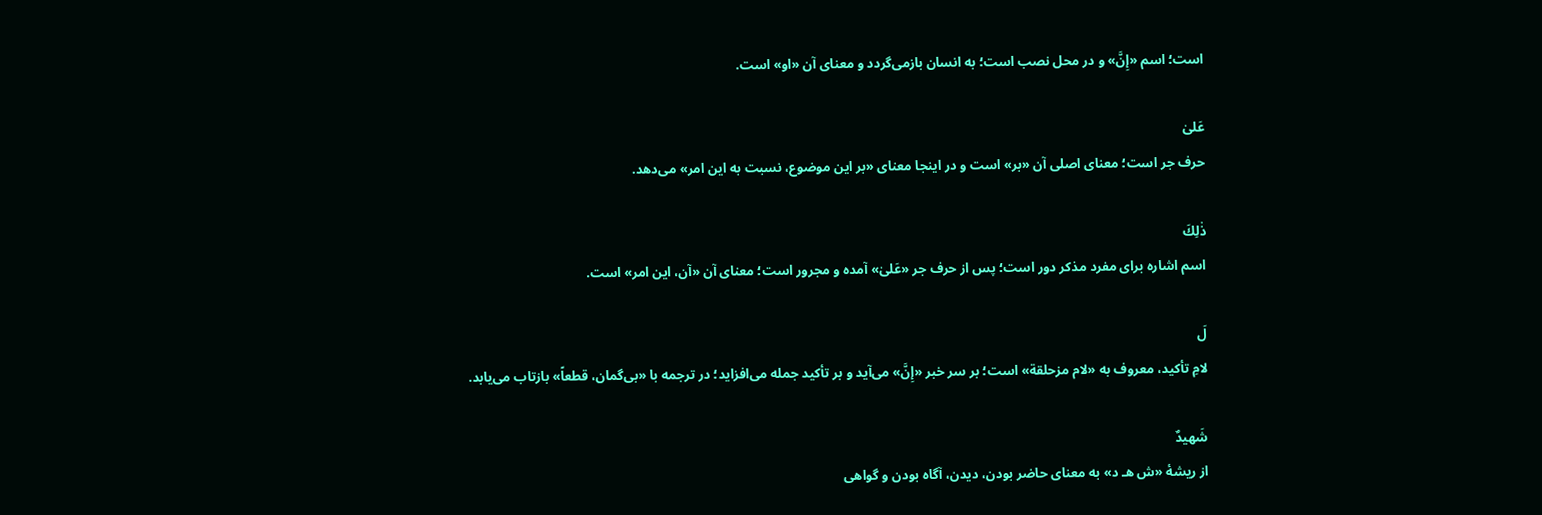است؛ اسم «إِنَّ» و در محل نصب است؛ به انسان بازمی‌گردد و معنای آن «او» است.

عَلىٰ
حرف جر است؛ معنای اصلی آن «بر» است و در اینجا معنای «بر این موضوع، نسبت به این امر» می‌دهد.

ذٰلِكَ
اسم اشاره برای مفرد مذکر دور است؛ پس از حرف جر «عَلىٰ» آمده و مجرور است؛ معنای آن «آن، این امر» است.

لَ
لامِ تأکید، معروف به «لام مزحلقة» است؛ بر سر خبر «إِنَّ» می‌آید و بر تأکید جمله می‌افزاید؛ در ترجمه با «بی‌گمان، قطعاً» بازتاب می‌یابد.

شَهيدٌ
از ریشهٔ «ش هـ د» به معنای حاضر بودن، دیدن، آگاه بودن و گواهی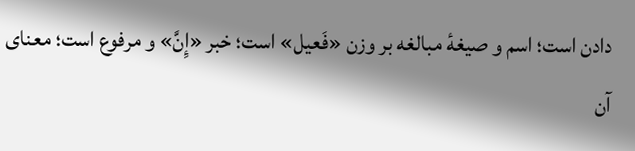دادن است؛ اسم و صیغهٔ مبالغه بر وزن «فَعیل» است؛ خبر «إِنَّ» و مرفوع است؛ معنای آن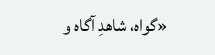«گواه، شاهدِ آگاه و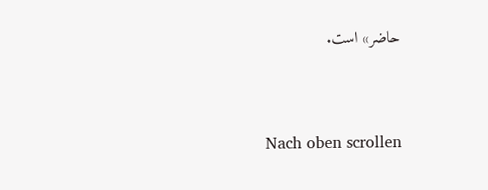حاضر» است.



Nach oben scrollen